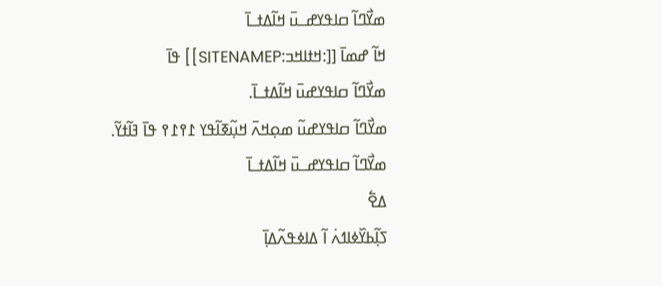ߘߌ߯ߣߊ߬ ߛߊߟߌߝߺߎ߫ ߞߊ߬ߡߙߺߊ߫
ߞߊ߬ ߝߘߊ߫ [[:ߞߙߊߞߏ:SITENAMEP]] ߟߊ߫
ߘߌ߯ߣߊ߬ ߛߊߟߌߝߎ߫ ߞߊ߬ߡߙߺߊ߫.
ߘߌ߯ߣߊ߬ ߛߊߟߌߝߎ߬ ߘߋ߲ߞߍ߫ ߞߎ߲߬ߧߊ߬ߟߌ ߁߉߁߉ ߟߊ߫ ߔߊ߬ߙߌ߬.
ߘߌ߯ߣߊ߬ ߛߊߟߌߝߺߎ߫ ߞߊ߬ߡߙߺߊ߫
ߡߐ߱
ߖߊ߲߬ߕߌ߰ߦߊߗߍ߭ ߊ߬ ߡߊߦߟߍ߬ߡߊ߲߫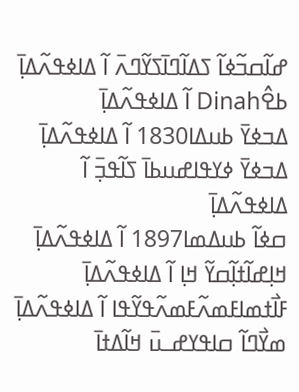ߝߊ߬ߛߏ߬ߦߊ߬ ߖߡߊ߬ߣߊ߫ߖߌ߬ߣߍ߫ ߊ߬ ߡߊߦߟߍ߬ߡߊ߲߫
ߕߐ߮Dinah ߊ߬ ߡߊߦߟߍ߬ߡߊ߲߫
ߡߏߦߌ߫ ߕߎߡߊ1830 ߊ߬ ߡߊߦߟߍ߬ߡߊ߲߫
ߡߏߦߌ߫ ߦߌߟߊߝߎߕߊ߫ ߖߊ߬ߟߏ߲߫ ߊ߬ ߡߊߦߟߍ߬ߡߊ߲߫
ߛߦߊ߬ ߕߎߡߘߊ1897 ߊ߬ ߡߊߦߟߍ߬ߡߊ߲߫
ߞߊ߲ߝߊ߬ߙߊ߲߬ߛߌ߬ ߞߊ߲ ߊ߬ ߡߊߦߟߍ߬ߡߊ߲߫
ߓߊ߯ߙߘߊߓߘߍ߬ߓߘߍ߬ߟߌ߬ߟߊ ߊ߬ ߡߊߦߟߍ߬ߡߊ߲߫
ߘߌ߯ߣߊ߬ ߛߊߟߌߝߺߎ߫ ߞߊ߬ߡߙߊ߫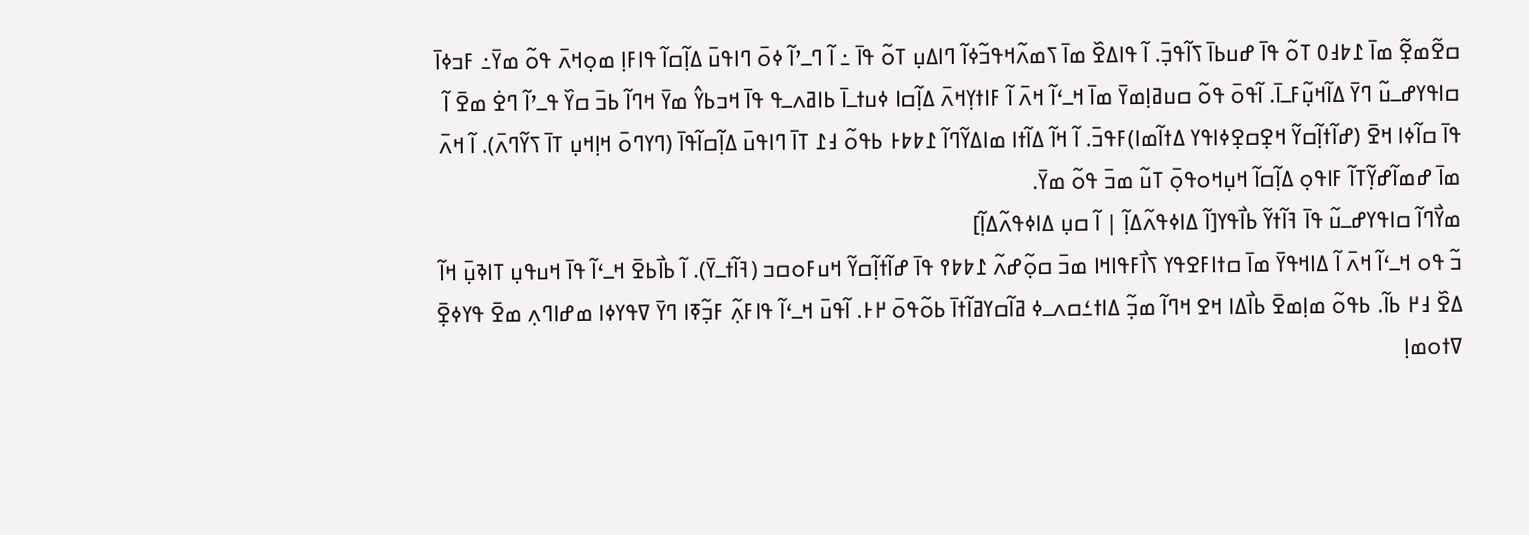ߛߐ߬ߘߐ߲߬ ߘߊ߫ ߁߈߃߀ ߠߋ߬ ߟߊ߫ ߝߎߕߊ߫ ߖߊ߬ߟߏ߲߫. ߊ߬ ߟߊߡߐ߰ ߘߊ߫ ߖߘߍ߬ߞߟߏ߬ߦߊ߬ ߣߊߡߎ߲ ߠߋ߬ ߟߊ߫ ߸ ߊ߬ ߣߺߴߊ߬ ߦߋ߫ ߣߊߟߎ߫ ߡߊ߲߬ߛߊ߬ ߟߊߓߊ߲ ߘߋ߲ߞߍ߫ ߟߋ߬ ߘߌ߫߸ ߓߏߦߊ߫ ߛߊߟߌߝߺߎ߬ ߣߌ߫ ߡߊ߬ߞߎ߲߬ߓߺߊ߫. ߊ߬ߟߋ߫ ߟߋ߬ ߛߎߥߊ߲ߘߌ߫ ߘߊ߫ ߞߺߵߊ߬ ߞߍ߫ ߊ߬ ߓߊߙߌ߲ߞߍ߫ ߡߊ߲߬ߛߊ ߦߎߙߺߊ߫ ߕߊߥߍߺߟ ߟߊ߫ ߞߏߕߌ߮ ߘߌ߫ ߞߣߊ߬ ߕߏ߫ ߛߌ߰ ߟߺߴߊ߬ ߣߐ߭ ߘߐ߫ ߊ߬ ߟߊ߫ ߛߊ߬ߦߊ ߞߐ߫ (ߝߊ߬ߙߊ߲߬ߛߌ߬ ߞߐ߲ߛߐ߲ߦߊߟߌ ߡߙߊ߬ߘߊ)ߓߟߏ߫. ߊ߬ ߞߊ߬ ߡߊ߬ߙߊ ߘߊߡߌ߬ߣߊ߬ ߁߈߈߅ ߕߟߋ߬ ߃߁ ߠߊ߫ ߣߊߟߎ߫ ߡߊ߲߬ߛߊ߬ߟߊ߫ (ߣߌߣߋ߫ ߞߊ߲ߞߎ߲ ߠߊ߫ ߖߌ߬ߣߍ߫). ߊ߬ ߞߍ߫ ߘߊ߫ ߝߘߊ߬ߝߌ߲߬ߠߊ߬ ߓߊߟߋ߲ ߡߊ߲߬ߛߊ߬ ߞߎ߲ߞߋߟߋ߲߫ ߠߎ߬ ߘߏ߫ ߟߋ߬ ߘߌ߫.
ߘߌ߯ߣߊ߬ ߛߊߟߌߝߺߎ߬ ߟߊ߫ ߔߊ߬ߙߌ߬ ߕߊ߯ߟߌ[ߊ߬ ߡߊߦߟߍ߬ߡߊ߲߬ | ߊ߬ ߛߎ߲ ߡߊߦߟߍ߬ߡߊ߲߬]
ߏ߬ ߟߋ ߞߺߵߊ߬ ߞߍ߫ ߊ߬ ߡߊߞߟߌ߫ ߘߊ߫ ߛߙߊߓߐߟߌ ߖߊ߯ߓߟߊߞߊ ߘߏ߫ ߛߋ߲߬ߝߍ߬ ߁߈߈߉ ߟߊ߫ ߝߊ߬ߙߊ߲߬ߛߌ߬ ߞߎߓߋߛߏ (ߔߊ߬ߙߺߌ߫). ߊ߬ ߕߊ߯ߕߐ߫ ߞߺߵߊ߬ ߟߊ߫ ߞߎߟߎ߲ ߠߊߢߎ߲߫ ߞߊ߬ ߡߐ߰ ߃߂ ߕߊ߬. ߕߟߋ߬ ߘߊ߲ߘߐ߫ ߕߊ߯ߡߊ ߞߐ ߞߣߊ߬ ߘߏ߲߬ ߡߊߙߑߛߍߺߦ ߥߊ߬ߛߌߥߊ߬ߙߊ߫ ߕߋ߬ߟߋ߫ ߂߅. ߊ߬ߟߎ߫ ߞߺߵߊ߬ ߟߊߓߍ߲߬ ߓߏ߲߬ߧߊ ߣߌ߫ ߜߟߌߦߊ ߘߝߊߣߍ߲ ߘߐ߫ ߟߌߦߐ߲߫ ߜߙߋߘߊ߲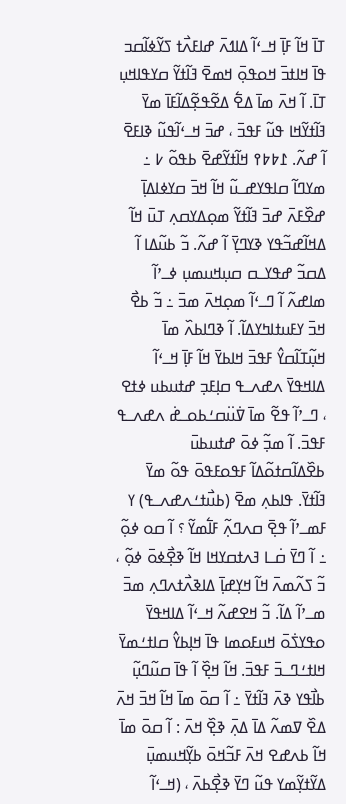ߠߊ߫ ߞߊ߬ ߓߊ߲߫ ߞߺߵߊ߬ ߡߊߗߍ߫ ߝߊߓߍ߯ߙ ߖߌ߬ߦߊ߬ߛߏ ߟߊ߫ ߞߊߙߏ߫ ߞߋߟߋ߲߫ ߞߘߐ߫ ߔߊ߬ߙߌ߬ ߛߌߟߊߞߎ߲ ߠߊ߫. ߊ߬ ߞߍ߫ ߘߊ߫ ߡߐ߱ ߡߐ߬ߟߐ߲߬ߡߊ߬ߓߊ߫ ߘߌ߫ ߔߊ߬ߙߌ߬ߞߊ ߟߎ߬ ߓߟߏ߫ ، ߝߏ߫ ߞߺߵߊ߬ߟߎ߬ ߢߊߓߐ߫ ߊ߬ ߝߍ߬. ߁߈߈߉ ߞߊ߬ߙߌ߬ߝߐ߫ ߕߟߋ߬ ߇ ߸ ߘߌߣߊ߬ ߛߊߟߌߝߺߎ߬ ߞߊ߬ ߞߏ߫ ߛߌߦߊߡߊ߲߫ ߝߐ߰ߓߍ߫ ߝߏ߫ ߔߊ߬ߙߌ߬ ߘߋ߲ߡߌߛߍ߲ ߠߎ߫ ߞߊ߬ ߡߞߊ߬ߝߏ߬ߟߌ ߢߌߣߌ߲߫ ߊ߬ ߝߍ߬. ߏ߬ ߕߎ߬ߡߊ ߊ߬ ߡߛߏ߬ ߝߟߌߺߛ ߛߎ߲ߞߎߘߎ߲ ߦߺߴߊ߬ ߘߊߝߍ߬ ߊ߬ ߣߺߵߊ߬ ߘߋ߲ߞߍ߫ ߘߏ߫ ߸ ߏ߬ ߕߐ߯ ߞߏ߫ ߌߓߎߙߊߤߌߡߊ߬. ߊ߬ ߢߣߊߕߍ߰ ߘߊ߫ ߞߎ߲߬ߠߊ߬ߛߌ߮ ߓߟߏ߫ ߞߊߕߌ߫ ߞߊ߬ ߓߊ߲߫ ߞߺߵߊ߬ ߡߊߞߟߌ߫ ߍߝߍߺߟ ߛߊ߲ߓߏ߲ ߝߙߎߕߎ ߦߙߐ ، ߣߺߴߊ߬ ߟߐ߬ ߘߊ߫ ߜ߭ߎ߳ߛߑߕߋߺߝ߭ ߍߝߍߺߟ ߓߟߏ߫. ߊ߬ ߘߏ߲߬ ߦߋ߫ ߝߙߎߕߎ߫ ߕߐ߰ߡߊ߬ߛߙߋ߬ߡߊ߬ ߓߟߋߓߟߋ߫ ߟߋ߬ ߘߌ߫ ߔߊ߬ߙߌ߫. ߟߊߕߍ߲ ߘߐ߫ (ߕߎ߯ߙߑߍߝߍߺߟ) ߌ ߓߘߺߴߊ߬ ߟߐ߲߫ ߛߍߣߍ߲߬ ߓߊ߱ߘߌ߬ ؟ ߊ߬ ߛߋ ߦߋ߲߬ ߸ ߊ߬ ߣߌ߫ ߛ߭ߺߊ ߔߍߙߛߌߞߊ ߞߊ߬ ߢߐ߲߯ߦߋ߫ ߦߋ߲߬ ، ߏ߬ ߖߍ߬ߘߍ߫ ߞߊ߬ ߞߌ߲ߝߊ߲߫ ߡߊߢߍ߯ߙߍߣߍ߲ ߘߏ߫ ߘߺߴߊ߬ ߡߊ߬. ߏ߬ ߞߐߝߍ߬ ߞߺߵߊ߬ ߡߊߞߟߌ߫ ߋߟߌߖ߭ߋ߫ ߞߎߓߋߘߊ ߟߊ߫ ߞߊ߲ߕߌ߮ ߛߊߙߑߘߌ߫ ߞߊߙߑߣߺߏ߫ ߓߟߏ߫. ߞߊ߬ ߞߐ߲߰ ߊ߬ ߟߊ߫ ߛߎ߬ߣߎ߲߬ ߕߊ߯ߟߌ ߢߍ߫ ߔߊ߬ߙߌ߫ ߸ ߊ߬ ߛߋ߫ ߘߊ߫ ߞߊ߬ ߞߏ߫ ߞߍ߫ ߡߐ߰ ߜߘߍ߬ ߡߊ߫ ߡߍ߲߫ ߢߐ߲߰ ߞߍ߫ : ߊ߬ ߛߋ߫ ߘߊ߫ ߞߊ߬ ߕߍߝߐ ߞߍ߫ ߓߏ߬ߞߋ߫ ߕߌ߲߬ߞߎߘߎ߲߫ ߡߌ߬ߙߌ߲߬ߘߌ ߟߎ߬ ߣߌ߫ ߢߐ߲߯ߕߍ߫ ، (ߞߺߵߊ߬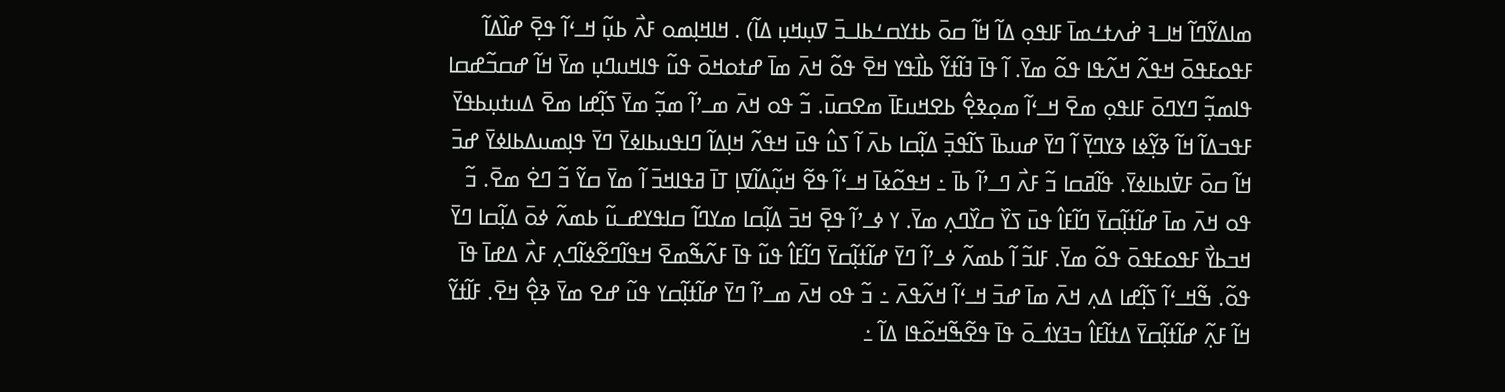ߘߊߡߌ߬ߣߊ߬ ߞߊߺߔ ߝ߭ߍߙߑߘߊ߫ ߓߊߟߋ߲ ߡߊ߬ ߞߊ߬ ߛߋ߫ ߕߙߌߛߑߕߊߺߏ߫ ߜߎ߲ߞߎ߲ ߡߊ߬) . ߞߊߞߊ߲ߘߋ ߓߍ߯ ߕߎ߲߬ ߞߺߵߊ߬ ߟߐ߲߫ ߝߊ߰ߡߊ߬ ߓߟߋߓߟߋ߫ ߞߟߍ߬ ߞߍ߬ߟߊ ߟߋ߬ ߘߌ߫. ߊ߬ ߟߊ߫ ߔߊ߬ߙߌ߬ ߕߊ߯ߟߌ ߞߐ߫ ߟߋ߬ ߞߍ߫ ߘߊ߫ ߝߙߋߞߋ߫ ߟߎ߬ ߟߊߞߎߣߎ߲ ߘߌ߫ ߞߊ߬ ߝߛߏ߬ߝߛߊ ߟߊߘߏ߲߬ ߣߌߣߋ߫ ߓߊߟߋ߲ ߘߐ߫ ߞߺߵߊ߬ ߘߋ߲ߢߐ߲߮ ߕߐߞߎߓߊ߫ ߘߐߛߎ߫. ߏ߬ ߟߋ ߞߍ߫ ߘߺߴߊ߬ ߘߏ߲߬ ߘߌ߫ ߖߊ߲߬ߝߊ ߘߐ߫ ߡߎߙߎ߲ߕߟߌ߫ ߓߟߏߡߊ߬ ߞߊ߬ ߢߌ߲߬ߦߊ ߢߌߣߌ߲߫ ߊ߬ ߣߌ߫ ߝߎߕߊ߫ ߖߊ߬ߟߏ߲߫ ߡߊ߲߬ߛߊ ߕߍ߫ ߊ߬ ߖߎ߮ ߟߎ߫ ߞߟߍ߬ ߞߊ߲ߡߊ߬ ߣߊߟߎߕߊߦߌ߫ ߣߌ߫ ߟߊ߲ߘߎߡߕߊߦߌ߫ ߝߏ߫ ߞߊ߬ ߛߋ߫ ߓߜ߭ߊߕߊߦߌ߫. ߟߊ߬ߥߛߊ ߏ߬ ߓߍ߯ ߣߺߴߊ߬ ߕߊ߫ ߸ ߞߟߋ߬ߦߊ߫ ߞߺߵߊ߬ ߟߐ߬ ߞߎ߲߬ߡߊ߬ߜߊ߲ ߠߊ߫ ߥߟߊߞߏ߫ ߊ߬ ߘߌ߫ ߛߌ߬ ߏ߬ ߣߐ߭ ߘߐ߫. ߏ߬ ߟߋ ߞߍ߫ ߘߊ߫ ߝߊ߬ߙߊ߲߬ߛߌ߫ ߣߊ߬ߓߊ߮ ߟߎ߫ ߖߌ߰ ߛߌ߰ߣߍ߲ ߘߌ߫. ߌ ߦߺߴߊ߬ ߟߐ߲߫ ߞߏ߫ ߡߊ߲߬ߛߊ ߘߌߣߊ߬ ߛߊߟߌߝߺߎ߬ ߕߘߍ߬ ߦߋ߫ ߡߊ߲߬ߛߊ ߣߌ߫ ߞߏߕߌ߯ ߓߟߋߓߟߋ߫ ߟߋ߬ ߘߌ߫. ߓߊߏ߬ ߊ߬ ߕߘߍ߬ ߦߺߴߊ߬ ߣߌ߫ ߝߊ߬ߙߊ߲߬ߛߌ߫ ߣߊ߬ߓߊ߮ ߟߎ߬ ߟߊ߫ ߓߍ߬ߒ߬ߘߐ߫ ߞߟߊ߬ߣߐ߬ߦߊ߬ߣߍ߲ ߓߍ߯ ߡߝߊ߫ ߟߊ߫ ߟߋ߬. ߒ߬ߞߺߵߊ߬ ߖߊ߲߬ߝߊ ߡߍ߲ ߞߍ߫ ߘߊ߫ ߝߏ߫ ߞߺߵߊ߬ ߞߍ߬ߟߍ߫ ߸ ߏ߬ ߟߋ ߞߍ߫ ߘߺߴߊ߬ ߣߌ߫ ߝߊ߬ߙߊ߲߬ߛߌ ߟߎ߬ ߝߐ ߘߌ߫ ߢߐ߲߮ ߞߐ߫. ߓߊ߬ߙߌ߬ ߞߊ߬ ߓߍ߲߬ ߝߊ߬ߙߊ߲߬ߛߌ߫ ߡߙߊ߬ߓߊ߮ ߏߔߌߗ߭ߺߋ߫ ߟߊ߫ ߟߐ߬ߒ߬ߞߋ߬ߟߊ ߡߊ߬ ߸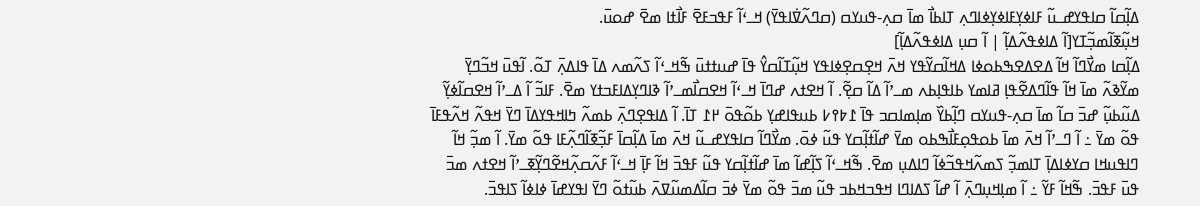ߡߊ߲߬ߛߊ߬ ߛߊߟߌߝߺߎ߬ ߓߊߦߌ߲ߓߊߦߌ߲ߦߊߣߍ߲ ߠߊߕߊ߯ ߘߊ߫ ߛߍ߲-ߟߎߌߛ (ߛߣߍ߬ߜ߭ߊߟߌ߫) ߞߺߵߊ߬ ߓߟߏߓߐ߫ ߓߊ߯ߙߊ ߘߐ߫ ߝߋߎ߫.
ߞߎ߲߬ߧߊ߬ߘߏ߲߬ߠߌ[ߊ߬ ߡߊߦߟߍ߬ߡߊ߲߬ | ߊ߬ ߛߎ߲ ߡߊߦߟߍ߬ߡߊ߲߬]
ߡߊ߲߬ߛߊ ߘߌ߯ߣߊ߬ ߞߊ߬ ߡߐߡߐߒߕߋߦߊ ߡߞߊ߬ߛߌ߬ߟߌ ߞߍ߫ ߞߐ߲ߛߐ߲ߦߊߟߌ ߞߎ߲߬ߠߊ߬ߛߌ߮ ߟߊ߫ ߝߎߙߙߎ߫ ߒ߬ߞߺߵߊ߬ ߖߍ߬ߘߍ ߡߊ߫ ߟߊߡߍ߲߫ ߠߋ߬. ߊ߬ߟߎ߫ ߞߏ߬ߣߌ߲߫ ߘߌ߬ߢߍ߬ ߘߊ߫ ߞߊ߬ ߟߊ߬ߣߡߐ߬ߟߊ߲ ߥߊߘߌ ߕߊߟߊ߲ߕߍ ߘߺߴߊ߬ ߡߊ߬ ߛߐ߲߬. ߊ߬ ߞߐߙߍ ߝߣߊ߫ ߞߺߵߊ߬ ߞߐߛߊ߯ߘߺߴߊ߬ ߢߊߣߌ߲ߡߊߓߏߙߌ ߘߐ߫. ߓߊߏ߬ ߊ߬ ߡߺߴߊ߬ ߞߐߛߊ߬ߦߌ߲߬ ߡߎ߬ߕߎ߲߬ ߝߏ߫ ߛߊ߬ ߘߊ߫ ߛߍ߲-ߟߎߌߛ ߣߊ߲߬ߕߌ߰ ߘߊ߲ߘߊߛߏ ߟߊ߫ ߁߈߉߇ ߕߎߟߊߝߌ߲ ߕߋ߬ߟߋ߫ ߂߁ ߠߊ߫. ߊ߬ ߡߊߟߐ߲ߣߍ߲߫ ߕߘߍ߬ ߤߊߞߟߌߡߊ߫ ߣߌ߫ ߞߟߍ߬ ߞߍ߬ߟߓߊ߫ ߟߋ߬ ߘߌ߫ ߸ ߊ߬ ߣߺߴߊ߬ ߞߍ߫ ߘߊ߫ ߕߋߟߋ߲ߓߊ߯ߒߕߋ ߘߌ߫ ߝߊ߬ߙߊ߲߬ߛߌ ߟߎ߬ ߦߋ߫. ߘߌ߯ߣߊ߬ ߛߊߟߌߝߺߎ߬ ߞߍ߫ ߘߊ߫ ߡߊ߲߬ߛߊ߫ ߓߏ߲߬ߧߊ߬ߣߍ߲߬ߓߊ ߟߋ߬ ߘߌ߫. ߊ߬ ߘߏ߲߬ ߞߊ߬ ߣߊߟߎߞߊ ߛߌߦߊߡߊ߲߫ ߠߊߘߏ߲߬ ߖߘߍ߬ߞߟߏ߬ߦߊ߬ ߣߊߡߎ߲ ߘߐ߫. ߒ߬ߞߺߵߊ߬ ߖߊ߲߬ߝߊ߬ ߘߊ߫ ߝߊ߬ߙߊ߲߬ߛߌ ߟߎ߬ ߓߟߏ߫ ߞߊ߬ ߓߊ߲߫ ߞߺߵߊ߬ ߓߍ߬ߛߍ߲߬ߞߐ߬ߣߌ߲߬ߧߺߴߊ߬ ߞߐߙߍ ߘߏ߫ ߟߎ߫ ߓߟߏ߫. ߒ߬ߞߊ߬ ߓߌ߬ ߸ ߊ߬ ߘߊ߲ߞߎ߲ߣߍ߲߫ ߊ߬ ߝߊ߬ ߖߡߊߣߊ ߞߟߏߞߕߏ ߟߎ߬ ߘߏ߫ ߟߋ߬ ߘߌ߫ ߦߏ߫ ߛߊ߬ߡߘߎ߬ߜߍ߫ ߕߎ߬ߙߋ߬ ߣߌ߫ ߊߟߌߝߊ߫ ߦߊߦߊ߬ ߖߊߟߏ߫.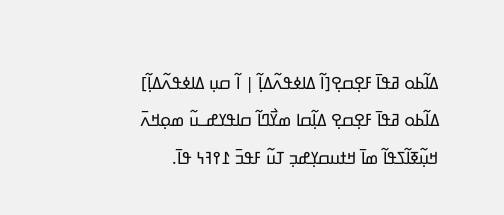ߡߊ߬ߕߋ ߥߟߊ߫ ߓߐ߲ߛߐ߲[ߊ߬ ߡߊߦߟߍ߬ߡߊ߲߬ | ߊ߬ ߛߎ߲ ߡߊߦߟߍ߬ߡߊ߲߬]
ߡߊ߬ߕߋ ߥߟߊ߫ ߓߐ߲ߛߐ߲ ߡߊ߲߬ߛߊ ߘߌ߯ߣߊ߬ ߛߊߟߌߝߺߎ߬ ߘߋ߲ߞߍ߫ ߞߎ߲߬ߧߊ߬ߖߟߊ߬ ߘߊ߫ ߞߙߎߛߌ߲ߝߏ߲ ߠߎ߬ ߓߟߏ߫ ߁߉ߔ߆ ߟߊ߫.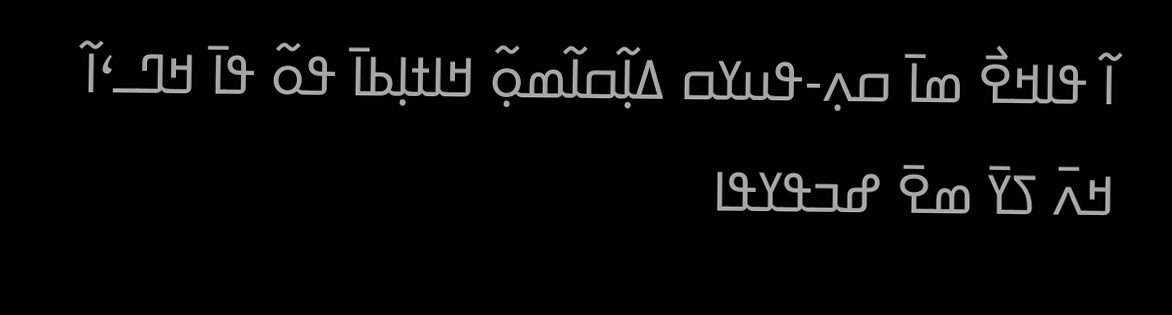ߊ߬ ߟߊߞߐ߯ ߘߊ߫ ߛߍ߲-ߟߎߌߛ ߡߊ߲߬ߛߊ߬ߘߋ߲߬ ߞߊߙߊ߲ߕߊ߫ ߟߋ߬ ߟߊ߫ ߞߣߺߵߊ߬ ߞߍ߫ ߖߌ߫ ߘߐ߫ ߝߏߟߌߟߊ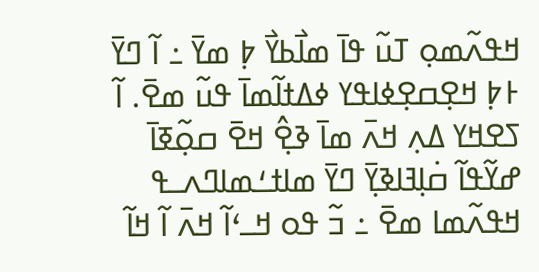ߞߟߍ߬ߘߋ߲ ߠߎ߬ ߟߊ߫ ߘߊ߯ߕߌ߯ ߈߲ ߘߌ߫ ߸ ߊ߬ ߣߌ߫ ߅߈߲ ߞߐ߲ߛߐ߲ߦߊߟߌ ߦߡߙߊ߬ߘߊ߫ ߟߎ߬ ߘߐ߫. ߊ߬ ߖߐߞߌ ߡߍ߲ ߞߍ߫ ߘߊ߫ ߢߐ߲߮ ߞߐ߫ ߛߋ߲߬ߧߊ߫ ߝߌ߬ߟߊ߬ ߛ߭ߊ߲ߔߊߢߌ߲߫ ߣߌ߫ ߘߊߙߑߘߊߣߍߺߟ ߞߟߍ߬ߘߊ ߘߐ߫ ߸ ߏ߬ ߟߋ ߞߺߵߊ߬ ߞߍ߫ ߊ߬ ߞߊ߬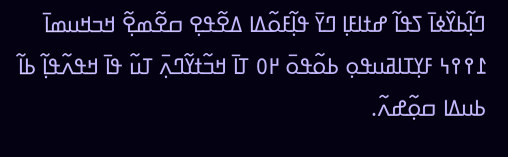ߣߊ߲߬ߕߌ߰ߦߊ߫ ߖߟߊ߬ ߝߙߊߓߊ߲ ߣߌ߫ ߟߊ߲߬ߓߋ߬ߡߊ ߡߐ߬ߟߐ߲ ߛߐ߬ߘߐ߲߬ ߞߏߞߎߘߊ߫ ߁߉߉߆ ߓߌ߲ߠߊߥߎߟߋ߲ ߕߋ߬ߟߋ߫ ߂߀ ߠߊ߫ ߞߏ߬ߙߌ߬ߣߍ߲߫ ߠߎ߬ ߟߊ߫ ߞߟߍ߬ߟߊ߲߬ ߕߊ߬ ߕߎߡߊ ߛߋ߲߬ߝߍ߬.